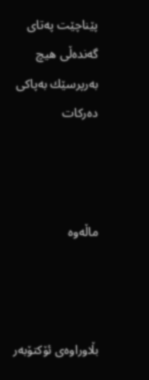پێناچێت په‌تای گه‌نده‌ڵی هیچ به‌رپرسێك به‌پاکی ده‌رکات



ماڵه‌وه



بڵاوراوه‌ی ئۆکتۆبه‌ر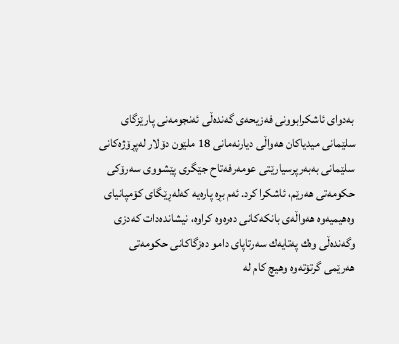به‌دوای‌ ئاشكرابوونی‌ فه‌زیحه‌ی‌ گه‌نده‌ڵی‌ ئه‌نجومه‌نی‌ پارێزگای‌ سلێمانی‌ میدیاكان هه‌واڵی‌ دیارنه‌مانی‌ 18 ملێون دۆلار له‌پڕۆژه‌كانی‌ سلێمانی‌ به‌به‌رپرسیارێتی‌ عومه‌رفه‌تاح جێگری‌ پێشووی‌ سه‌رۆكی‌ حكومه‌تی‌ هه‌رێم، ئاشكرا كرد. ئه‌م بڕه‌ پاره‌یه‌ كه‌له‌ڕێگای‌ كۆمپانیای‌ وه‌هیمیه‌وه‌ هه‌واڵه‌ی‌ بانكه‌كانی‌ ده‌ره‌وه‌ كراوه‌، نیشانده‌دات كه‌دزی‌ وگه‌نده‌ڵی‌ وه‌ك په‌تایه‌ك سه‌رتاپای‌ دامو ده‌زگاكانی‌ حكومه‌تی‌ هه‌رێمی‌ گرتۆته‌وه‌ وهیچ كام له‌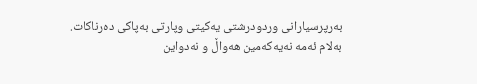به‌رپرسیارانی‌ وردودرشتی‌ یه‌كیتی‌ وپارتی به‌پاكی‌ ده‌رناكات.  به‌لام ئه‌مه‌ نه‌یه‌كه‌مین هه‌واڵ و نه‌دواین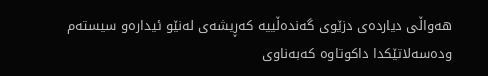هه‌واڵی‌ دیارده‌ی‌ دزێوی‌ گه‌نده‌ڵییه‌ كه‌ڕیشه‌ی‌ له‌نێو ئیداره‌و سیسته‌م وده‌سه‌لاتێكدا داكوتاوه‌ كه‌به‌ناوی‌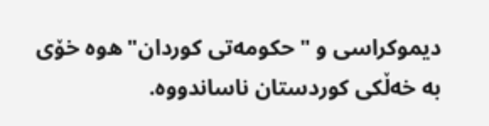دیموكراسی‌ و "حكومه‌تی‌ كوردان"ه‌وه‌ خۆی‌ به‌ خه‌ڵكی‌ كوردستان ناساندووه‌.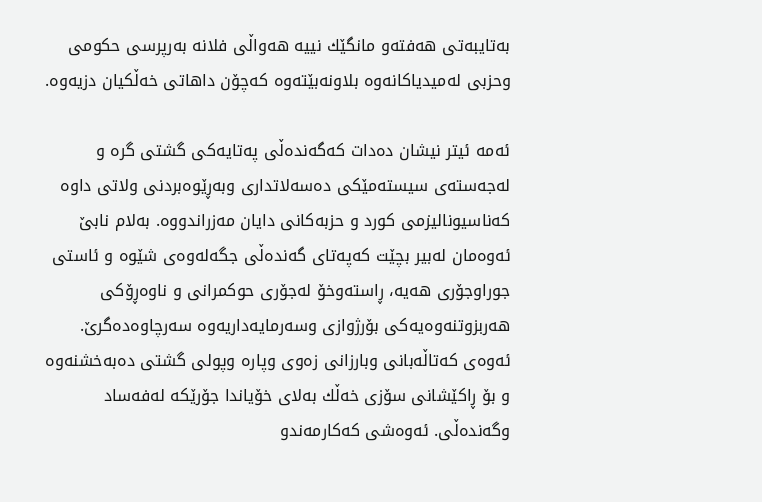به‌تایبه‌تی‌ هه‌فته‌و مانگێك نییه‌ هه‌واڵی‌ فلانه‌ به‌رپرسی‌ حكومی‌ وحزبی‌ له‌میدیاكانه‌وه‌ بلاونه‌بێته‌وه‌ كه‌چۆن داهاتی‌ خه‌ڵكیان دزیه‌وه‌.

ئه‌مه‌ ئیتر نیشان ده‌دات كه‌گه‌نده‌ڵی‌ په‌تایه‌كی‌ گشتی‌ گره‌ و له‌جه‌سته‌ی‌ سیسته‌مێكی‌ ده‌سه‌لاتداری‌ وبه‌ڕێوه‌بردنی‌ ولاتی‌ داوه‌ كه‌ناسیونالیزمی‌ كورد و حزبه‌كانی‌ دایان مه‌زراندووه‌. به‌لام نابێ‌ ئه‌وه‌مان له‌بیر بچێت كه‌په‌تای‌ گه‌نده‌ڵی‌ جگه‌له‌وه‌ی‌ شێوه‌ و ئاستی‌ جوراوجۆری‌ هه‌یه‌، ڕاسته‌وخۆ له‌جۆری‌ حوكمرانی‌ و ناوه‌ڕۆكی‌ هه‌ربزوتنه‌وه‌یه‌كی‌ بۆرژوازی‌ وسه‌رمایه‌داریه‌وه‌ سه‌رچاوه‌ده‌گرێ‌. ئه‌وه‌ی‌ كه‌تاڵه‌بانی‌ وبارزانی‌ زه‌وی‌ وپاره‌ وپولی‌ گشتی‌ ده‌به‌خشنه‌وه‌ و بۆ ڕاكێشانی‌ سۆزی‌ خه‌ڵك به‌لای‌ خۆیاندا جۆرێكه‌ له‌فه‌ساد وگه‌نده‌ڵی‌. ئه‌وه‌شی‌ كه‌كارمه‌ندو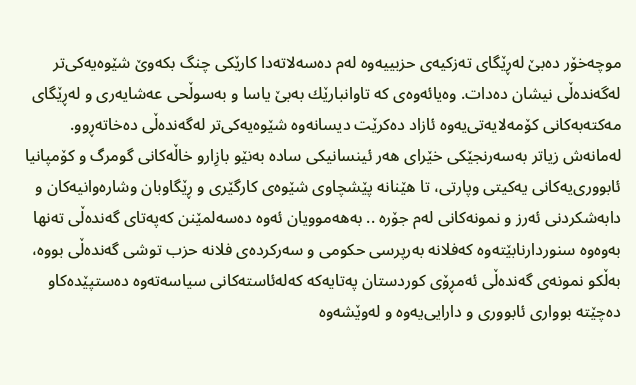موچه‌خۆر ده‌بێ‌ له‌ڕێگای‌ ته‌زكیه‌ی‌ حزبییه‌وه‌ له‌م ده‌سه‌لاته‌دا كارێكی‌ چنگ بكه‌وێ‌ شێوه‌یه‌كی‌تر له‌گه‌نده‌ڵی‌ نیشان ده‌دات. وه‌یائه‌وه‌ی‌ كه‌ تاوانبارێك به‌بێ‌ یاسا و به‌سوڵحی‌ عه‌شایه‌ری‌ و له‌ڕێگای‌ مه‌كته‌به‌كانی‌ كۆمه‌لایه‌تی‌یه‌وه‌ ئازاد ده‌كرێت دیسانه‌وه‌ شێوه‌یه‌كی‌تر له‌گه‌نده‌ڵی‌ ده‌خاته‌ڕوو. له‌مانه‌ش زیاتر به‌سه‌رنجێكی‌ خێرای‌ هه‌ر ئینسانیكی‌ ساده‌ به‌نێو بازِارو خاڵه‌كانی‌ گومرگ و كۆمپانیا ئابووری‌یه‌كانی‌ یه‌كیتی‌ وپارتی‌، تا هێنانه‌ پێشچاوی‌ شێوه‌ی‌ كارگێری‌ و ڕێگاوبان وشاره‌وانیه‌كان و دابه‌شكردنی‌ ئه‌رز و نمونه‌كانی‌ له‌م جۆره‌ .. به‌هه‌موویان ئه‌وه‌ ده‌سه‌لمێنن كه‌په‌تای‌ گه‌نده‌ڵی‌ ته‌نها به‌وه‌وه‌ سنوردارنابێته‌وه‌ كه‌فلانه‌ به‌رپرسی‌ حكومی‌ و سه‌ركرده‌ی‌ فلانه‌ حزب توشی‌ گه‌نده‌ڵی‌ بووه‌، به‌ڵكو نمونه‌ی‌ گه‌نده‌ڵی‌ ئه‌مڕۆی‌ كوردستان په‌تایه‌كه‌ كه‌له‌ئاسته‌كانی‌ سیاسه‌ته‌وه‌ ده‌ستپێده‌كاو ده‌چێته‌ بوواری‌ ئابووری‌ و دارایی‌یه‌وه‌ و له‌وێشه‌وه‌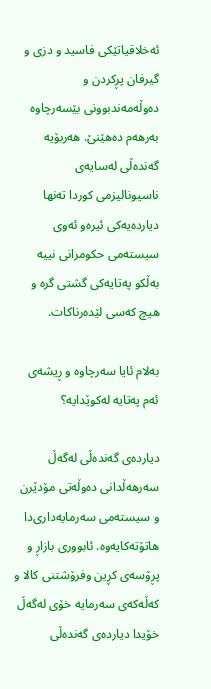ئه‌خلاقیاتێكی‌ فاسید و دزی‌ و گیرفان پڕكردن و ده‌وڵه‌مه‌ندبوونی‌ بێسه‌رچاوه‌ به‌رهه‌م ده‌هێنێ‌. هه‌ربۆیه‌ گه‌نده‌ڵی‌ له‌سایه‌ی‌ ناسیونالیزمی‌ كوردا ته‌نها دیارده‌یه‌كی‌ ئیره‌و ئه‌وی‌ سیسته‌می‌ حكومرانی‌ نییه‌ به‌ڵكو په‌تایه‌كی‌ گشتی‌ گره‌ و هیچ كه‌سی‌ لێده‌رناكات.

به‌لام ئایا سه‌رچاوه‌ و ڕیشه‌ی‌ ئه‌م په‌تایه‌ له‌كوێدایه‌؟

دیارده‌ی‌ گه‌نده‌ڵی‌ له‌گه‌ڵ سه‌رهه‌ڵدانی‌ ده‌وڵه‌تی‌ مۆدێرن و سیسته‌می‌ سه‌رمایه‌داری‌دا هاتۆته‌كایه‌وه‌. ئابووری‌ بازاڕ و پڕۆسه‌ی‌ كڕین وفرۆشتنی‌ كالا و كه‌ڵه‌كه‌ی‌ سه‌رمایه‌ خۆی‌ له‌گه‌ڵ خۆیدا دیارده‌ی‌ گه‌نده‌ڵی‌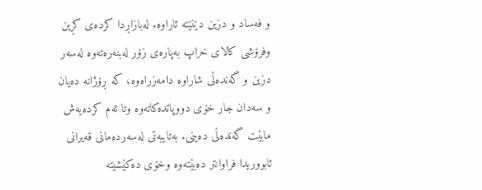و فه‌ساد و دزین دێنێته‌ ئاراوه‌. له‌بازاڕدا كرده‌ی‌ كڕین وفرۆشی‌ كالای‌ خراپ به‌پاره‌ی‌ زۆر له‌بنه‌ره‌ته‌وه‌ له‌سه‌ر دزین و گه‌نده‌ڵی‌ شاراوه‌ دامه‌زراه‌وه‌، كه‌ ڕۆژانه‌ ده‌یان و سه‌دان جار خۆی‌ دووپاتده‌كاته‌وه‌ وتا ئه‌م كرده‌یه‌ش مابێت گه‌نده‌ڵی‌ ده‌ینی‌. به‌تایبه‌تی‌ له‌سه‌رده‌مانی‌ قه‌یرانی‌ ئابووریدا فراوانتر ده‌بێته‌وه‌ وخۆی‌ ده‌كێشیته‌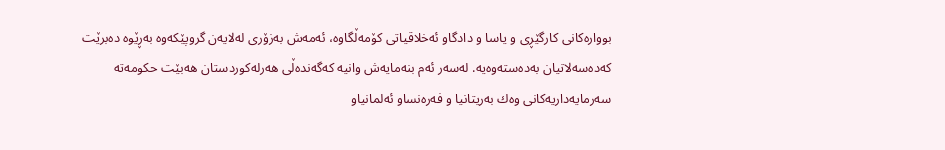بوواره‌كانی‌ كارگێڕی‌ و یاسا و دادگاو ئه‌خلاقیاتی‌ كۆمه‌ڵگاوه‌، ئه‌مه‌ش به‌زۆری‌ له‌لایه‌ن گروپێكه‌وه‌ به‌ڕێوه‌ ده‌برێت كه‌ده‌سه‌لاتیان به‌ده‌سته‌وه‌یه‌. له‌سه‌ر ئه‌م بنه‌مایه‌ش وانیه‌ كه‌گه‌نده‌ڵی‌ هه‌رله‌كوردستان هه‌بێت حكومه‌ته‌ سه‌رمایه‌داریه‌كانی‌ وه‌ك به‌ریتانیا و فه‌ره‌نساو ئه‌لمانیاو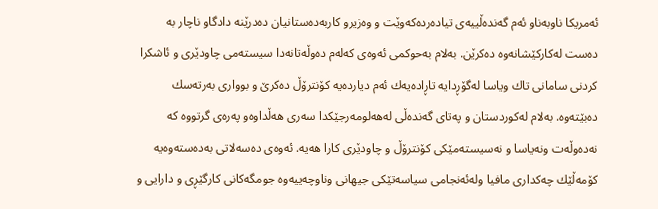ئه‌مریكا ناوبه‌ناو ئه‌م گه‌نده‌ڵییه‌ی‌ تیاده‌رده‌كه‌وێت و وه‌زیرو كاربه‌ده‌ستانیان ده‌درێنه‌ دادگاو ناچار به‌ ده‌ست له‌كاركێشانه‌وه‌ ده‌كرێن. به‌لام به‌حوكمی‌ ئه‌وه‌ی‌ كه‌له‌م ده‌وڵه‌تانه‌دا سیسته‌می‌ چاودێری‌ و ئاشكرا كردنی‌ سامانی‌ تاك ویاسا له‌گۆڕدایه‌ تاڕاده‌یه‌ك ئه‌م دیارده‌یه‌ كۆنترۆڵ ده‌كرێ‌ و بوواری‌ به‌رته‌سك ده‌بێته‌وه‌. به‌لام له‌كوردستان و په‌تای‌ گه‌نده‌ڵی‌ له‌هه‌لومه‌رجێكدا سه‌ری‌ هه‌ڵداوه‌و په‌ره‌ی‌ گرتووه‌ كه‌ نه‌ده‌وڵه‌ت ونه‌یاسا و نه‌سیسته‌مێكی‌ كۆنترۆڵ و چاودێری‌ كارا هه‌یه‌. ئه‌وه‌ی‌ ده‌سه‌لاتی‌ به‌ده‌سته‌وه‌یه‌ كۆمه‌ڵێك چه‌كداری‌ مافیا وله‌ئه‌نجامی‌ سیاسه‌تێكی‌ جیهانی‌ وناوچه‌ییه‌وه‌ جومگه‌كانی‌ كارگێڕی‌ و دارایی‌ و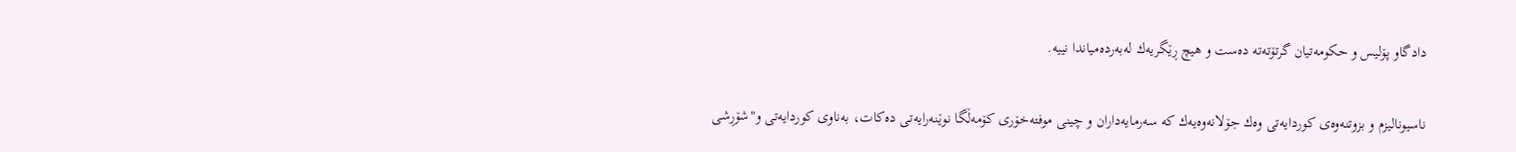دادگاو پۆلیس و حكومه‌تیان گرتۆته‌ته‌ ده‌ست و هیچ ڕێگریه‌ك له‌به‌رده‌میاندا نییه‌.

ناسیونالیزم و بزوتنه‌وه‌ی‌ كوردایه‌تی‌ وه‌ك جۆلانه‌وه‌یه‌ك كه‌ سه‌رمایه‌داران و چینی‌ موفته‌خۆری‌ كۆمه‌ڵگا نوێنه‌رایه‌تی‌ ده‌كات، به‌ناوی‌ كوردایه‌تی‌ و"شۆڕشی‌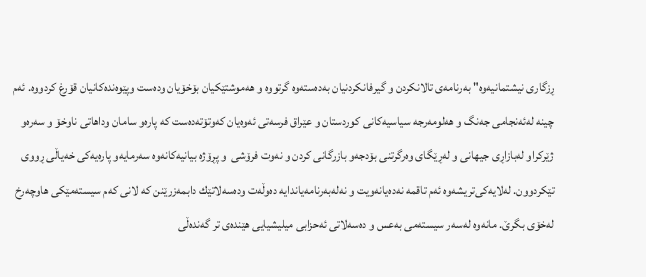ڕزگاری‌ نیشتمانیه‌وه‌" به‌رنامه‌ی‌ تالانكردن و گیرفانكردنیان به‌ده‌سته‌وه‌ گرتووه‌ و هه‌موشتێكیان بۆخۆیان وده‌ست وپێوه‌نده‌كانیان قۆرغ كردووه‌. ئه‌م چینه‌ له‌ئه‌نجامی‌ جه‌نگ و هه‌لومه‌رجه‌ سیاسیه‌كانی‌ كوردستان و عێراق فرسه‌تی‌ ئه‌وه‌یان كه‌وتۆته‌ده‌ست كه‌ پاره‌و سامان وداهاتی‌ ناوخۆ و سه‌ره‌و ژێركراو له‌بازاڕی‌ جیهانی‌ و له‌ڕێگای‌ وه‌رگرتنی‌ بۆدجه‌و بازرگانی كردن و نه‌وت فرۆشی‌  و پڕۆژه‌ بیانیه‌كانه‌وه‌ سه‌رمایه‌و پاره‌یه‌كی‌ خه‌یاڵی‌ ڕووی‌ تێكردوون. له‌لایه‌كی‌تریشه‌وه‌ ئه‌م تاقمه‌ نه‌ده‌یانه‌ویت و نه‌له‌به‌رنامه‌یاندایه‌ ده‌وڵه‌ت وده‌سه‌لاتێك دابمه‌زرێنن كه‌ لانی‌ كه‌م سیسته‌مێكی‌ هاوچه‌رخ له‌خۆی‌ بگرێ‌. مانه‌وه‌ له‌سه‌ر سیسته‌می‌ به‌عس و ده‌سه‌لاتی‌ ئه‌حزابی‌ میلیشیایی‌ هێنده‌ی‌ تر گه‌نده‌ڵی‌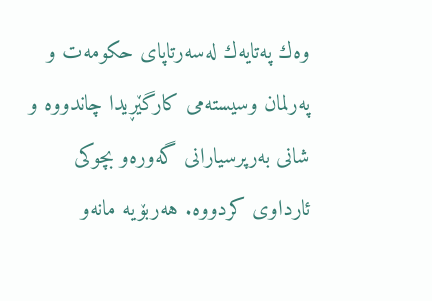وه‌ك په‌تایه‌ك له‌سه‌رتاپای‌ حكومه‌ت و په‌رلمان وسیسته‌می‌ كارگێڕیدا چاندووه‌ و شانی‌ به‌رپرسیارانی‌ گه‌وره‌و بچوكی‌ ئارداوی‌ كردووه‌. هه‌ربۆیه‌ مانه‌و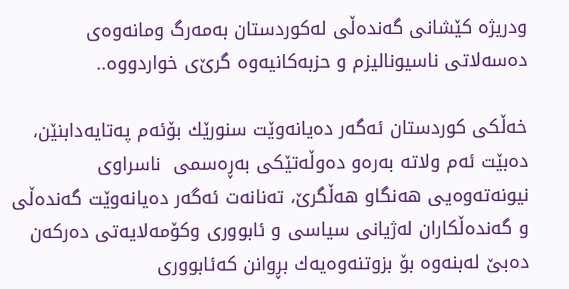ودریژه‌ كێشانی‌ گه‌نده‌ڵی‌ له‌كوردستان به‌مه‌رگ ومانه‌وه‌ی‌ ده‌سه‌لاتی‌ ناسیونالیزم و حزبه‌كانیه‌وه‌ گرێ‌ی‌ خواردووه‌..

خه‌ڵكی‌ كوردستان ئه‌گه‌ر ده‌یانه‌وێت سنورێك بۆئه‌م په‌تایه‌دابنێن، ده‌بێت ئه‌م ولاته‌ به‌ره‌و ده‌وڵه‌تێكی‌ به‌ڕه‌سمی‌  ناسراوی‌ نیونه‌ته‌وه‌یی‌ هه‌نگاو هه‌ڵگرێ‌، ته‌نانه‌ت ئه‌گه‌ر ده‌یانه‌وێت گه‌نده‌ڵی‌ و گه‌نده‌ڵكاران له‌ژیانی‌ سیاسی‌ و ئابووری‌ وكۆمه‌لایه‌تی‌ ده‌ركه‌ن ده‌بێ‌ له‌بنه‌وه‌ بۆ بزوتنه‌وه‌یه‌ك بڕوانن كه‌ئابووری‌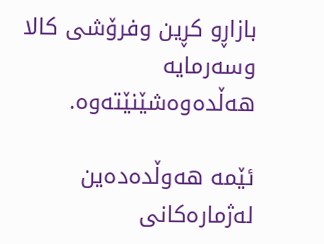بازاڕو كڕین وفرۆشی‌ كالا وسه‌رمایه‌ هه‌ڵده‌وه‌شێنێته‌وه‌.

ئێمه‌ هه‌وڵده‌ده‌ین له‌ژماره‌كانی‌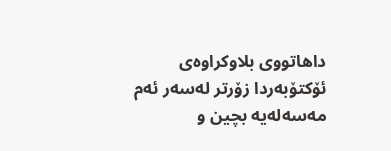داهاتووی‌ بلاوكراوه‌ی‌ ئۆكتۆبه‌ردا زۆرتر له‌سه‌ر ئه‌م مه‌سه‌له‌یه‌ بچین و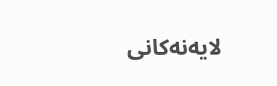لایه‌نه‌كانی‌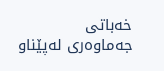خه‌باتی‌ جه‌ماوه‌ری‌ له‌پێناو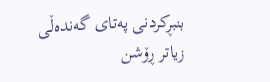بنبڕكردنی‌ په‌تای‌ گه‌نده‌ڵی‌  زیاتر ڕۆشن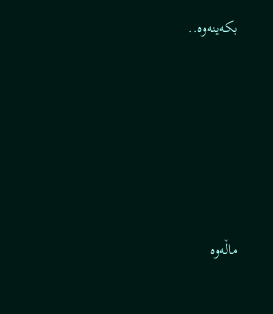بكه‌ینه‌وه‌..






ماڵه‌وه